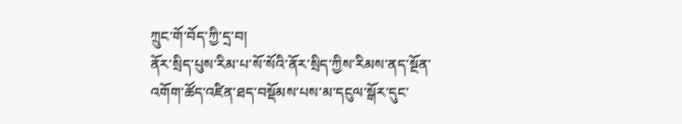ཀྲུང་གོ་བོད་ཀྱི་དྲ་བ།
ནོར་སྲིད་པུས་རིམ་པ་སོ་སོའི་ནོར་སྲིད་ཀྱིས་རིམས་ནད་སྔོན་འགོག་ཚོད་འཛིན་ཐད་བསྡོམས་པས་མ་དངུལ་སྒོར་དུང་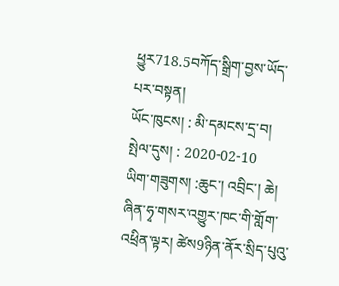ཕྱུར718.5བཀོད་སྒྲིག་བྱས་ཡོད་པར་བསྟན།
ཡོང་ཁུངས། : མི་དམངས་དྲ་བ།     སྤེལ་དུས། : 2020-02-10
ཡིག་གཟུགས། :ཆུང་། འབྲིང་། ཆེ།
ཞིན་ཧྭ་གསར་འགྱུར་ཁང་གི་གློག་འཕྲིན་ལྟར། ཚེས9ཉིན་ནོར་སྲིད་པུའུ་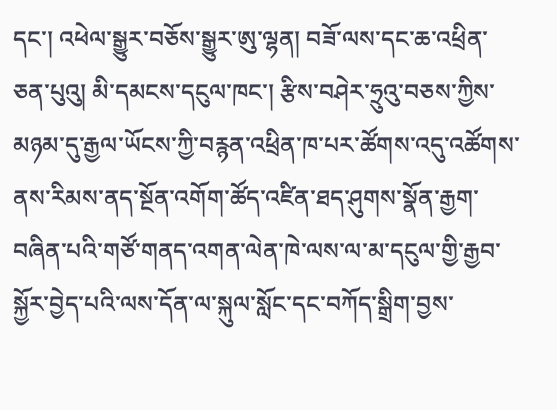དང་། འཕེལ་སྒྱུར་བཅོས་སྒྱུར་ཨུ་ལྷན། བཟོ་ལས་དང་ཆ་འཕྲིན་ཅན་པུའུ། མི་དམངས་དངུལ་ཁང་། རྩིས་བཤེར་ཧྲུའུ་བཅས་ཀྱིས་མཉམ་དུ་རྒྱལ་ཡོངས་ཀྱི་བརྙན་འཕྲིན་ཁ་པར་ཚོགས་འདུ་འཚོགས་ནས་རིམས་ནད་སྔོན་འགོག་ཚོད་འཛིན་ཐད་ཤུགས་སྣོན་རྒྱག་བཞིན་པའི་གཙོ་གནད་འགན་ལེན་ཁེ་ལས་ལ་མ་དངུལ་གྱི་རྒྱབ་སྐྱོར་བྱེད་པའི་ལས་དོན་ལ་སྐུལ་སློང་དང་བཀོད་སྒྲིག་བྱས་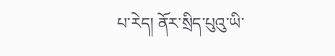པ་རེད། ནོར་སྲིད་པུའུ་ཡི་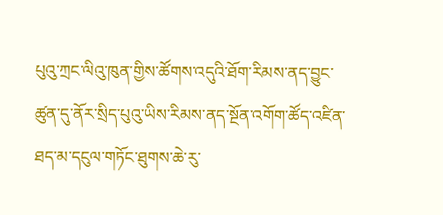པུའུ་ཀྲང་ལིའུ་ཁུན་གྱིས་ཚོགས་འདུའི་ཐོག་རིམས་ནད་བྱུང་ཚུན་དུ་ནོར་སྲིད་པུའུ་ཡིས་རིམས་ནད་སྔོན་འགོག་ཚོད་འཛིན་ཐད་མ་དངུལ་གཏོང་ཐུགས་ཆེ་རུ་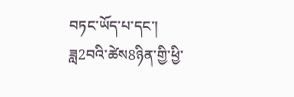བཏང་ཡོད་པ་དང་། ཟླ2བའི་ཚེས8ཉིན་གྱི་ཕྱི་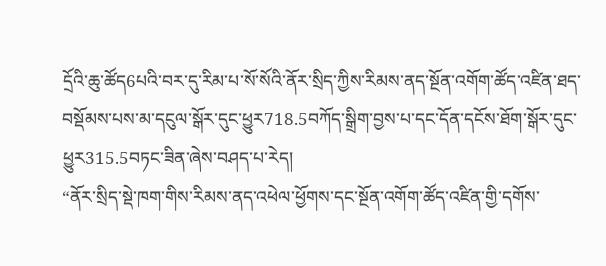དྲོའི་ཆུ་ཚོད6པའི་བར་དུ་རིམ་པ་སོ་སོའི་ནོར་སྲིད་ཀྱིས་རིམས་ནད་སྔོན་འགོག་ཚོད་འཛིན་ཐད་བསྡོམས་པས་མ་དངུལ་སྒོར་དུང་ཕྱུར718.5བཀོད་སྒྲིག་བྱས་པ་དང་དོན་དངོས་ཐོག་སྒོར་དུང་ཕྱུར315.5བཏང་ཟིན་ཞེས་བཤད་པ་རེད།
“ནོར་སྲིད་སྡེ་ཁག་གིས་རིམས་ནད་འཕེལ་ཕྱོགས་དང་སྔོན་འགོག་ཚོད་འཛིན་གྱི་དགོས་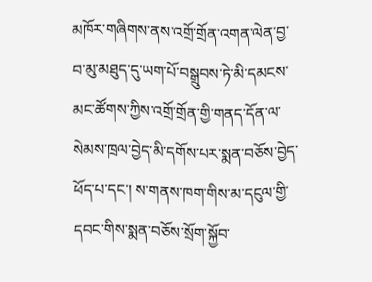མཁོར་གཞིགས་ནས་འགྲོ་གྲོན་འགན་ལེན་བྱ་བ་མུ་མཐུད་དུ་ཡག་པོ་བསྒྲུབས་ཏེ་མི་དམངས་མང་ཚོགས་ཀྱིས་འགྲོ་གྲོན་གྱི་གནད་དོན་ལ་སེམས་ཁྲལ་བྱེད་མི་དགོས་པར་སྨན་བཅོས་བྱེད་ཕོད་པ་དང་། ས་གནས་ཁག་གིས་མ་དངུལ་གྱི་དབང་གིས་སྨན་བཅོས་སྲོག་སྐྱོབ་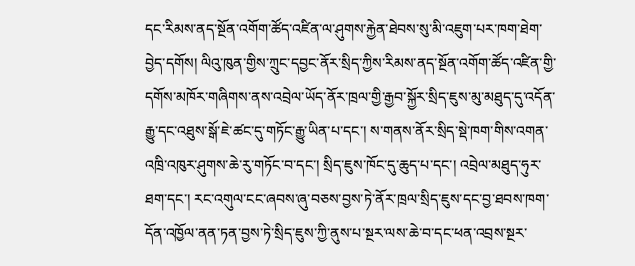དང་རིམས་ནད་སྔོན་འགོག་ཚོད་འཛིན་ལ་ཤུགས་རྐྱེན་ཐེབས་སུ་མི་འཇུག་པར་ཁག་ཐེག་བྱེད་དགོས། ལིའུ་ཁུན་གྱིས་ཀྲུང་དབྱང་ནོར་སྲིད་ཀྱིས་རིམས་ནད་སྔོན་འགོག་ཚོད་འཛིན་གྱི་དགོས་མཁོར་གཞིགས་ནས་འབྲེལ་ཡོད་ནོར་ཁྲལ་གྱི་རྒྱབ་སྐྱོར་སྲིད་ཇུས་མུ་མཐུད་དུ་འདོན་རྒྱུ་དང་འཐུས་སྒོ་ཇེ་ཚང་དུ་གཏོང་རྒྱུ་ཡིན་པ་དང་། ས་གནས་ནོར་སྲིད་སྡེ་ཁག་གིས་འགན་འཁྲི་འཁུར་ཤུགས་ཆེ་རུ་གཏོང་བ་དང་། སྲིད་ཇུས་ཁོང་དུ་ཆུད་པ་དང་། འབྲེལ་མཐུད་ཧུར་ཐག་དང་། རང་འགུལ་ངང་ཞབས་ཞུ་བཅས་བྱས་ཏེ་ནོར་ཁྲལ་སྲིད་ཇུས་དང་བྱ་ཐབས་ཁག་དོན་འཁྱོལ་ནན་ཏན་བྱས་ཏེ་སྲིད་ཇུས་ཀྱི་ནུས་པ་སྔར་ལས་ཆེ་བ་དང་ཕན་འབྲས་སྔར་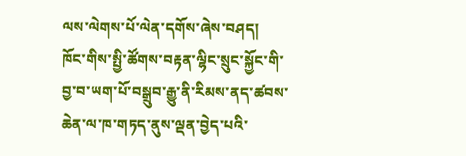ལས་ལེགས་པོ་ལེན་དགོས་ཞེས་བཤད།
ཁོང་གིས་སྤྱི་ཚོགས་བརྟན་ལྷིང་སྲུང་སྐྱོང་གི་བྱ་བ་ཡག་པོ་བསྒྲུབ་རྒྱུ་ནི་རིམས་ནད་ཚབས་ཆེན་ལ་ཁ་གཏད་ནུས་ལྡན་བྱེད་པའི་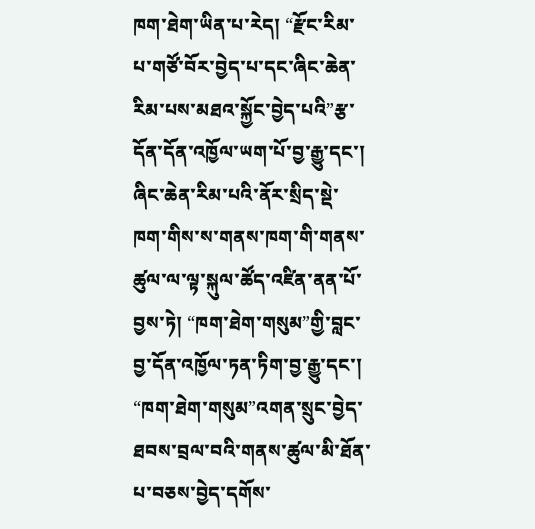ཁག་ཐེག་ཡིན་པ་རེད། “རྫོང་རིམ་པ་གཙོ་བོར་བྱེད་པ་དང་ཞིང་ཆེན་རིམ་པས་མཐའ་སྐྱོང་བྱེད་པའི”རྩ་དོན་དོན་འཁྱོལ་ཡག་པོ་བྱ་རྒྱུ་དང་། ཞིང་ཆེན་རིམ་པའི་ནོར་སྲིད་སྡེ་ཁག་གིས་ས་གནས་ཁག་གི་གནས་ཚུལ་ལ་ལྟ་སྐུལ་ཚོད་འཛིན་ནན་པོ་བྱས་ཏེ། “ཁག་ཐེག་གསུམ”གྱི་བླང་བྱ་དོན་འཁྱོལ་ཏན་ཏིག་བྱ་རྒྱུ་དང་། “ཁག་ཐེག་གསུམ”འགན་སྲུང་བྱེད་ཐབས་བྲལ་བའི་གནས་ཚུལ་མི་ཐོན་པ་བཅས་བྱེད་དགོས་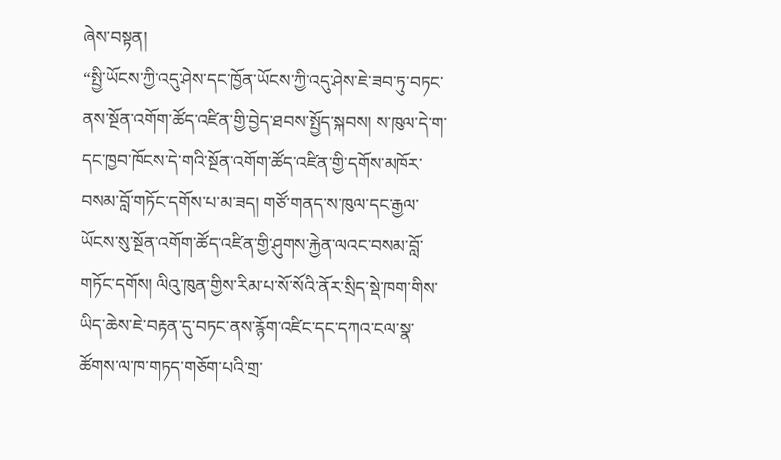ཞེས་བསྟན།
“སྤྱི་ཡོངས་ཀྱི་འདུ་ཤེས་དང་ཁྱོན་ཡོངས་ཀྱི་འདུ་ཤེས་ཇེ་ཟབ་ཏུ་བཏང་ནས་སྔོན་འགོག་ཚོད་འཛིན་གྱི་བྱེད་ཐབས་སྤྱོད་སྐབས། ས་ཁུལ་དེ་ག་དང་ཁྱབ་ཁོངས་དེ་གའི་སྔོན་འགོག་ཚོད་འཛིན་གྱི་དགོས་མཁོར་བསམ་བློ་གཏོང་དགོས་པ་མ་ཟད། གཙོ་གནད་ས་ཁུལ་དང་རྒྱལ་ཡོངས་སུ་སྔོན་འགོག་ཚོད་འཛིན་གྱི་ཤུགས་རྐྱེན་ལའང་བསམ་བློ་གཏོང་དགོས། ལིའུ་ཁུན་གྱིས་རིམ་པ་སོ་སོའི་ནོར་སྲིད་སྡེ་ཁག་གིས་ཡིད་ཆེས་ཇེ་བརྟན་དུ་བཏང་ནས་རྙོག་འཛིང་དང་དཀའ་ངལ་སྣ་ཚོགས་ལ་ཁ་གཏད་གཅོག་པའི་གྲ་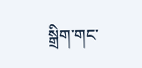སྒྲིག་གང་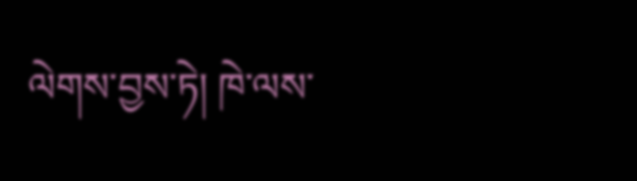ལེགས་བྱས་ཏེ། ཁེ་ལས་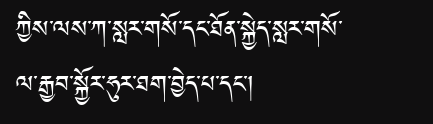ཀྱིས་ལས་ཀ་སླར་གསོ་དང་ཐོན་སྐྱེད་སླར་གསོ་ལ་རྒྱབ་སྐྱོར་ཧུར་ཐག་བྱེད་པ་དང་།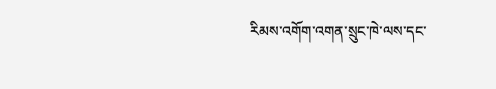རིམས་འགོག་འགན་སྲུང་ཁེ་ལས་དང་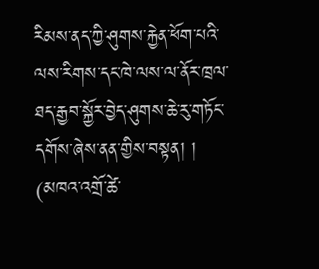རིམས་ནད་ཀྱི་ཤུགས་རྐྱེན་ཕོག་པའི་ལས་རིགས་དང་ཁེ་ལས་ལ་ནོར་ཁྲལ་ཐད་རྒྱབ་སྐྱོར་བྱེད་ཤུགས་ཆེ་རུ་གཏོང་དགོས་ཞེས་ནན་གྱིས་བསྟན། ། (མཁའ་འགྲོ་ཚེ་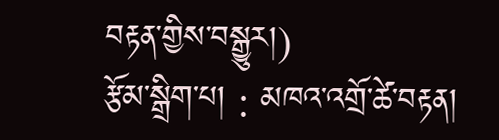བརྟན་གྱིས་བསྒྱུར།)
རྩོམ་སྒྲིག་པ། : མཁའ་འགྲོ་ཚེ་བརྟན།